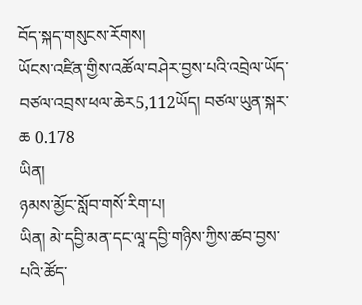བོད་སྐད་གསུངས་རོགས།
ཡོངས་འཛིན་གྱིས་འཚོལ་བཤེར་བྱས་པའི་འབྲེལ་ཡོད་བཙལ་འབྲས་ཕལ་ཆེར5,112ཡོད། བཙལ་ཡུན་སྐར་ཆ 0.178
ཡིན།
ཉམས་མྱོང་སློབ་གསོ་རིག་པ།
ཡིན། མེ་དབྱི་མན་དང་ལཱ་དབྱི་གཉིས་ཀྱིས་ཚབ་བྱས་པའི་ཚོད་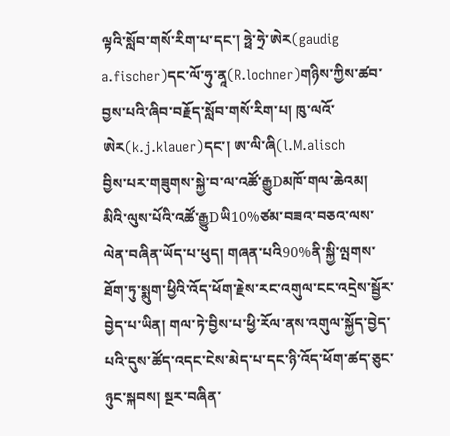ལྟའི་སློབ་གསོ་རིག་པ་དང་། ཧྥེ་ཧྲེ་ཨེར(gaudig a.fischer)དང་ལོ་ཧུ་ནཱ(R.lochner)གཉིས་ཀྱིས་ཚབ་བྱས་པའི་ཞིབ་བརྗོད་སློབ་གསོ་རིག་པ། ཁུ་ལའོ་ཨེར(k.j.klauer)དང་། ཨ་ལི་ཞི(l.M.alisch
བྱིས་པར་གཟུགས་སྐྱེ་བ་ལ་འཚོ་རྒྱུDམཁོ་གལ་ཆེའམ།
མིའི་ལུས་པོའི་འཚོ་རྒྱུDཡི10%ཙམ་བཟའ་བཅའ་ལས་ལེན་བཞིན་ཡོད་པ་ཕུད། གཞན་པའི90%ནི་སྐྱི་ལྤགས་ཐོག་ཏུ་སྨུག་ཕྱིའི་འོད་ཕོག་རྗེས་རང་འགུལ་ངང་འདྲེས་སྦྱོར་བྱེད་པ་ཡིན། གལ་ཏེ་བྱིས་པ་ཕྱི་རོལ་ནས་འགུལ་སྐྱོད་བྱེད་པའི་དུས་ཚོད་འདང་ངེས་མེད་པ་དང་ཉི་འོད་ཕོག་ཚད་ཅུང་ཉུང་སྐབས། སྔར་བཞིན་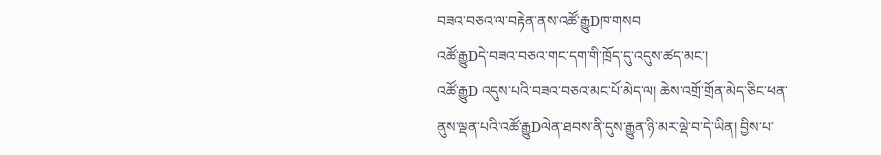བཟའ་བཅའ་ལ་བརྟེན་ནས་འཚོ་རྒྱུDཁ་གསབ
འཚོ་རྒྱུDདེ་བཟའ་བཅའ་གང་དག་གི་ཁྲོད་དུ་འདུས་ཚད་མང་།
འཚོ་རྒྱུD འདུས་པའི་བཟའ་བཅའ་མང་པོ་མེད་ལ། ཆེས་འགྲོ་གྲོན་མེད་ཅིང་ཕན་ནུས་ལྡན་པའི་འཚོ་རྒྱུDལེན་ཐབས་ནི་དུས་རྒྱུན་ཉི་མར་ལྡེ་བ་དེ་ཡིན། བྱིས་པ་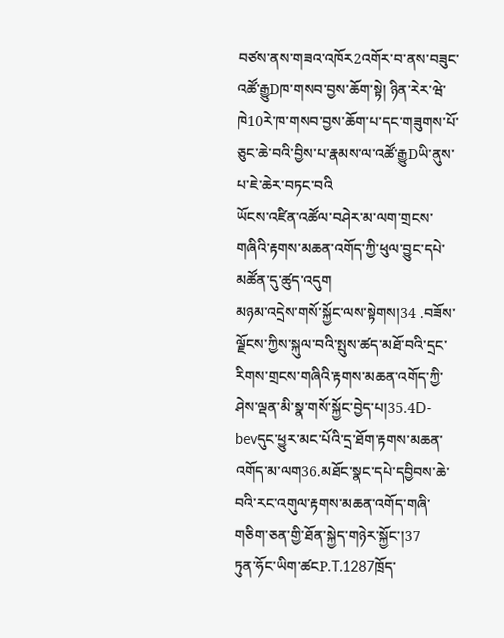བཙས་ནས་གཟའ་འཁོར2འགོར་བ་ནས་བཟུང་འཚོ་རྒྱུDཁ་གསབ་བྱས་ཆོག་སྟེ། ཉིན་རེར་ཝེ་ཁེ10རེ་ཁ་གསབ་བྱས་ཆོག་པ་དང་གཟུགས་པོ་ཅུང་ཆེ་བའི་བྱིས་པ་རྣམས་ལ་འཚོ་རྒྱུDཡི་ནུས་པ་ཇེ་ཆེར་བཏང་བའི
ཡོངས་འཛིན་འཚོལ་བཤེར་མ་ལག་གྲངས་གཞིའི་རྟགས་མཆན་འགོད་ཀྱི་ཕུལ་བྱུང་དཔེ་མཚོན་དུ་ཚུད་འདུག
མཉམ་འདྲེས་གསོ་སྐྱོང་ལས་སྟེགས།34 .བཟོས་ལྗོངས་ཀྱིས་སྐུལ་བའི་སྤུས་ཚད་མཐོ་བའི་དྲང་རིགས་གྲངས་གཞིའི་རྟགས་མཆན་འགོད་ཀྱི་ཤེས་ལྡན་མི་སྣ་གསོ་སྐྱོང་བྱེད་པ།35.4D-bevདུང་ཕྱུར་མང་པོའི་དྲ་ཐོག་རྟགས་མཆན་འགོད་མ་ལག36.མཐོང་སྣང་དཔེ་དབྱིབས་ཆེ་བའི་རང་འགུལ་རྟགས་མཆན་འགོད་གཞི་གཅིག་ཅན་གྱི་ཐོན་སྐྱེད་གཉེར་སྐྱོང་།37
ཏུན་ཧོང་ཡིག་ཚངP.T.1287ཁྲོད་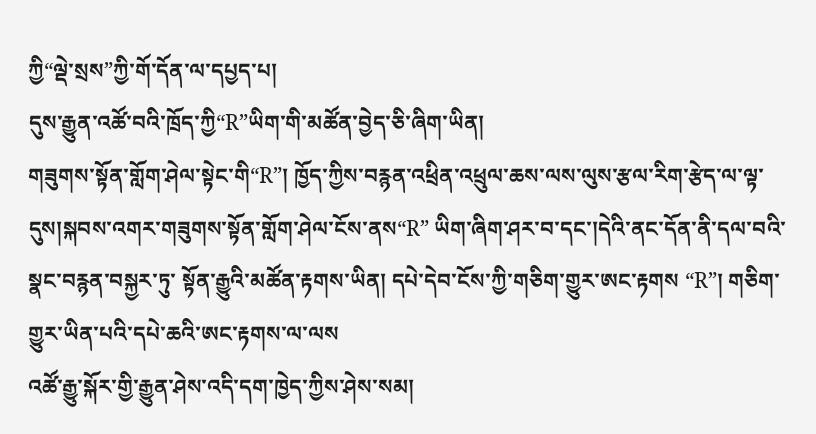ཀྱི“ལྡེ་སྲས”ཀྱི་གོ་དོན་ལ་དཔྱད་པ།
དུས་རྒྱུན་འཚོ་བའི་ཁྲོད་ཀྱི“R”ཡིག་གི་མཚོན་བྱེད་ཅི་ཞིག་ཡིན།
གཟུགས་སྟོན་གློག་ཤེལ་སྟེང་གི“R”། ཁྱོད་ཀྱིས་བརྙན་འཕྲིན་འཕྲུལ་ཆས་ལས་ལུས་རྩལ་རིག་རྩེད་ལ་ལྟ་དུས།སྐབས་འགར་གཟུགས་སྟོན་གློག་ཤེལ་ངོས་ནས“R” ཡིག་ཞིག་ཤར་བ་དང་།དེའི་ནང་དོན་ནི་དལ་བའི་སྣང་བརྙན་བསྐྱར་ཏུ་ སྟོན་རྒྱུའི་མཚོན་རྟགས་ཡིན། དཔེ་དེབ་ངོས་ཀྱི་གཅིག་གྱུར་ཨང་རྟགས “R”། གཅིག་གྱུར་ཡིན་པའི་དཔེ་ཆའི་ཨང་རྟགས་ལ་ལས
འཚོ་རྒྱུ་སྐོར་གྱི་རྒྱུན་ཤེས་འདི་དག་ཁྱེད་ཀྱིས་ཤེས་སམ།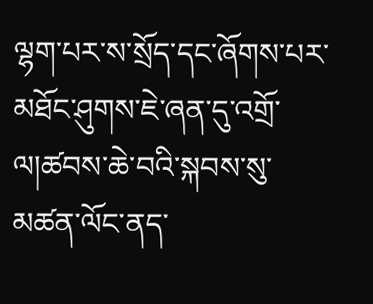ལྷག་པར་ས་སྲོད་དང་ཞོགས་པར་མཐོང་ཤུགས་ཇེ་ཞན་དུ་འགྲོ་ལ།ཚབས་ཆེ་བའི་སྐབས་སུ་མཚན་ལོང་ནད་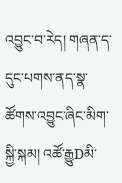འབྱུང་བ་རེད། གཞན་ད་དུང་པགས་ནད་སྣ་ཚོགས་འབྱུང་ཞིང་མིག་སྐྱི་སྐམ། འཚོ་རྒྱུDམི་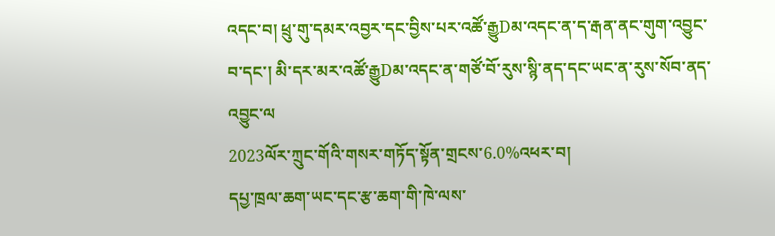འདང་བ། ཕྲུ་གུ་དམར་འབྱར་དང་བྱིས་པར་འཚོ་རྒྱུDམ་འདང་ན་ད་རྒན་ནང་གུག་འབྱུང་བ་དང་། མི་དར་མར་འཚོ་རྒྱུDམ་འདང་ན་གཙོ་བོ་རུས་སྙི་ནད་དང་ཡང་ན་རུས་སོབ་ནད་འབྱུང་ལ
2023ལོར་ཀྲུང་གོའི་གསར་གཏོད་སྟོན་གྲངས་6.0%འཕར་བ།
དཔྱ་ཁྲལ་ཆག་ཡང་དང་རྩ་ཆག་གི་ཁེ་ལས་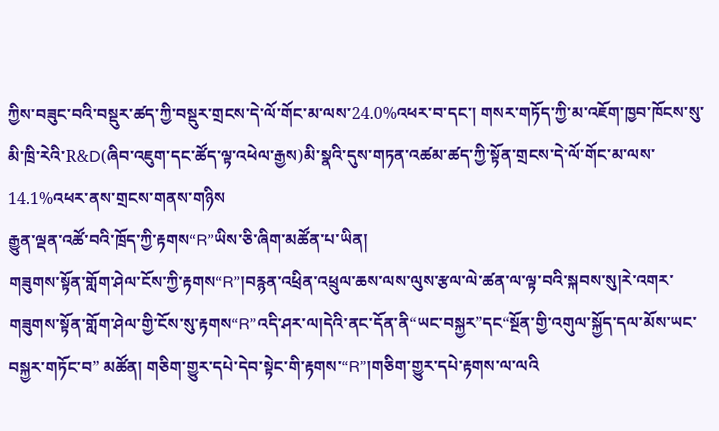ཀྱིས་བཟུང་བའི་བསྡུར་ཚད་ཀྱི་བསྡུར་གྲངས་དེ་ལོ་གོང་མ་ལས་24.0%འཕར་བ་དང་། གསར་གཏོད་ཀྱི་མ་འཇོག་ཁྱབ་ཁོངས་སུ་མི་ཁྲི་རེའི་R&D(ཞིབ་འཇུག་དང་ཚོད་ལྟ་འཕེལ་རྒྱས)མི་སྣའི་དུས་གཏན་འཚམ་ཚད་ཀྱི་སྟོན་གྲངས་དེ་ལོ་གོང་མ་ལས་14.1%འཕར་ནས་གྲངས་གནས་གཉིས
རྒྱུན་ལྡན་འཚོ་བའི་ཁྲོད་ཀྱི་རྟགས“R”ཡིས་ཅི་ཞིག་མཚོན་པ་ཡིན།
གཟུགས་སྟོན་གློག་ཤེལ་ངོས་ཀྱི་རྟགས“R”།བརྙན་འཕྲིན་འཕྲུལ་ཆས་ལས་ལུས་རྩལ་ལེ་ཚན་ལ་ལྟ་བའི་སྐབས་སུ།རེ་འགར་གཟུགས་སྟོན་གློག་ཤེལ་གྱི་ངོས་སུ་རྟགས“R”འདི་ཤར་ལ།དེའི་ནང་དོན་ནི“ཡང་བསྐྱར”དང“སྔོན་གྱི་འགུལ་སྐྱོད་དལ་མོས་ཡང་བསྐྱར་གཏོང་བ” མཚོན། གཅིག་གྱུར་དཔེ་དེབ་སྟེང་གི་རྟགས་“R”།གཅིག་གྱུར་དཔེ་རྟགས་ལ་ལའི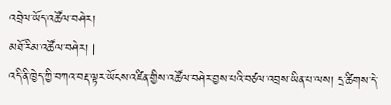འབྲེལ་ཡོད་འཚོལ་བཤེར།
མཐོ་རིམ་འཚོལ་བཤེར། |
འདི་ནི་ཁྱེད་ཀྱི་བཀའ་བརྡ་ལྟར་ཡོངས་འཛིན་གྱིས་འཚོལ་བཤེར་བྱས་པའི་བཙལ་འབྲས་ཡིན་པ་ལས། དྲ་ཚིགས་དེ་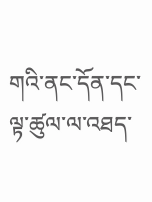གའི་ནང་དོན་དང་ལྟ་ཚུལ་ལ་འཐད་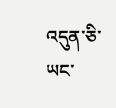འདུན་ཅི་ཡང་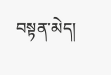བསྟན་མེད།